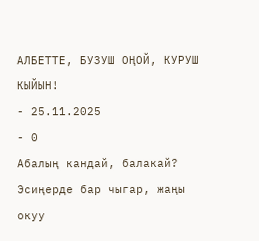АЛБЕТТЕ, БУЗУШ ОҢОЙ, КУРУШ КЫЙЫН!
- 25.11.2025
- 0
Абалың кандай, балакай?
Эсиңерде бар чыгар, жаңы окуу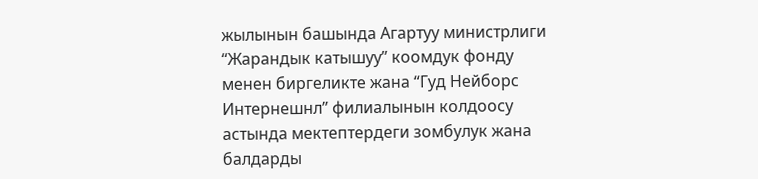жылынын башында Агартуу министрлиги “Жарандык катышуу” коомдук фонду менен биргеликте жана “Гуд Нейборс Интернешнл” филиалынын колдоосу астында мектептердеги зомбулук жана балдарды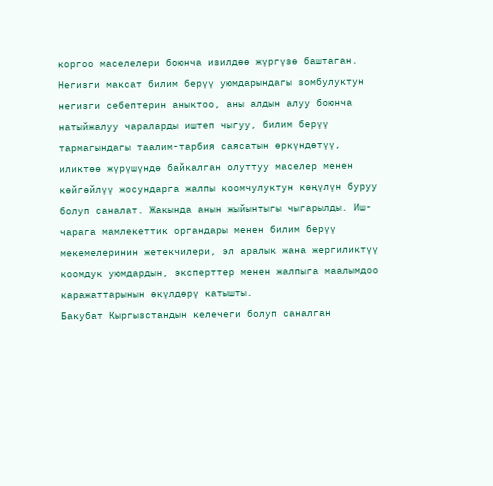коргоо маселелери боюнча изилдөө жүргүзө баштаган. Негизги максат билим берүү уюмдарындагы зомбулуктун негизги себептерин аныктоо, аны алдын алуу боюнча натыйжалуу чараларды иштеп чыгуу, билим берүү тармагындагы таалим-тарбия саясатын өркүндөтүү, иликтөө жүрүшүндө байкалган олуттуу маселер менен көйгөйлүү жосундарга жалпы коомчулуктун көңүлүн буруу болуп саналат. Жакында анын жыйынтыгы чыгарылды. Иш-чарага мамлекеттик органдары менен билим берүү мекемелеринин жетекчилери, эл аралык жана жергиликтүү коомдук уюмдардын, эксперттер менен жалпыга маалымдоо каражаттарынын өкүлдөрү катышты.
Бакубат Кыргызстандын келечеги болуп саналган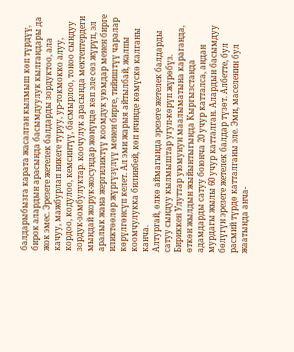балдарыбызга карата жасалган кылмыш көп түрдүү, бирок алардын арасында басымдуулук кылгандары да жок эмес. Эрезеге жетелек балдарды зордуктоо, ала качуу, мажбурлап никеге туруу, ур-токмокко алуу, кордоо, кодулоо, кемсинтүү, басмырлоо, тоноо сындуу зордук-зомбулуктар. коочулук арасында мектептердеги мындай жорук-жосундар жөнүндө көп эле сөз жүрүп, эл аралык жана жергиликтүү коомдук уюмдар менен бирге иликтөөлөр жүргүзүлүү менен бирге, тийиштүү чаралар көрүлгөнсүп келет. Ал эми жарыя айтылбай, жалпы коомчулукка билинбей, көп ичинде көмүскө калганы канча.
Алтургай, өлкө аймагында эрезеге жетелек балдарды сатуу сындуу кылмыштар угуп-көрүп жүрөбүз. Бириккен Улуттар уюмунун маалыматына караганда, өткөн жылдын жыйынтыгында Кыргызстанда адамдарды сатуу боюнча 20 учур катталса, андан мурдагы жылы 60 учур катталган. Алардын басымдуу бөлүгүн эрезеге жетелек балдар түзөт. Албетте, бул расмий түрдө катталганы эле. Эми, маселенин бул жаатында анча-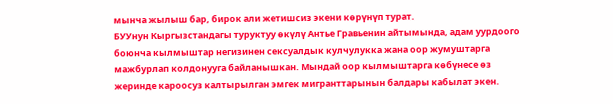мынча жылыш бар, бирок али жетишсиз экени көрүнүп турат.
БУУнун Кыргызстандагы туруктуу өкүлү Антье Гравьенин айтымында, адам уурдоого боюнча кылмыштар негизинен сексуалдык кулчулукка жана оор жумуштарга мажбурлап колдонууга байланышкан. Мындай оор кылмыштарга көбүнесе өз жеринде кароосуз калтырылган эмгек мигранттарынын балдары кабылат экен.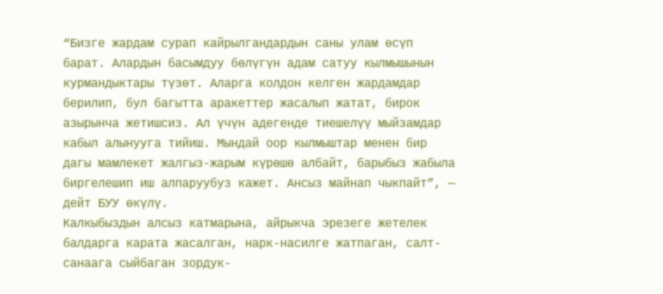“Бизге жардам сурап кайрылгандардын саны улам өсүп барат. Алардын басымдуу бөлүгүн адам сатуу кылмышынын курмандыктары түзөт. Аларга колдон келген жардамдар берилип, бул багытта аракеттер жасалып жатат, бирок азырынча жетишсиз. Ал үчүн адегенде тиешелүү мыйзамдар кабыл алынууга тийиш. Мындай оор кылмыштар менен бир дагы мамлекет жалгыз-жарым күрөшө албайт, барыбыз жабыла биргелешип иш алпаруубуз кажет. Ансыз майнап чыкпайт”, — дейт БУУ өкүлү.
Калкыбыздын алсыз катмарына, айрыкча эрезеге жетелек балдарга карата жасалган, нарк-насилге жатпаган, салт-санаага сыйбаган зордук-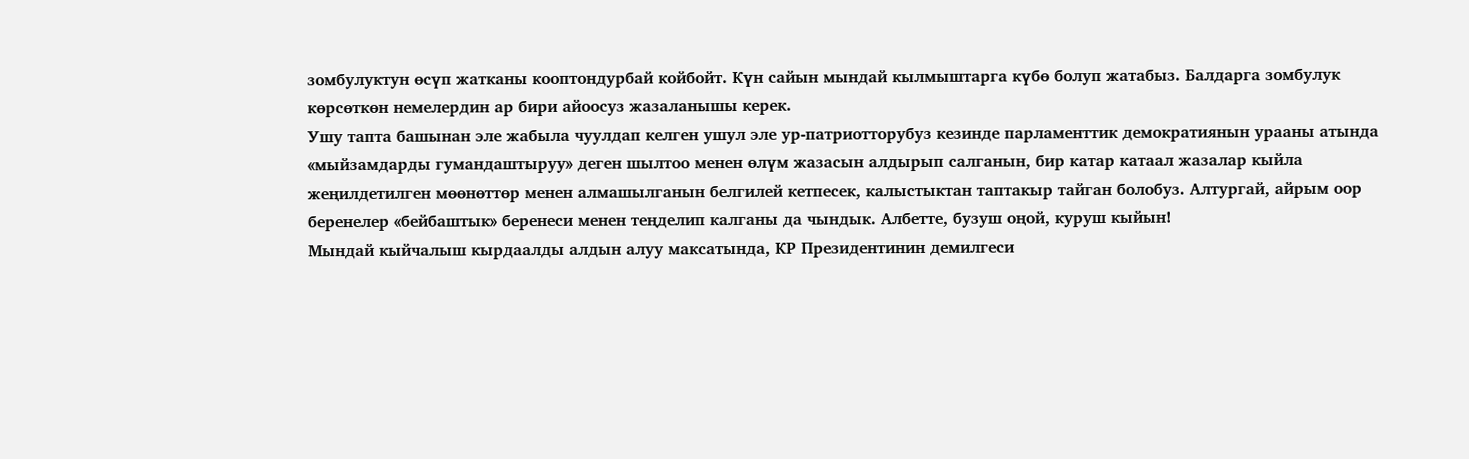зомбулуктун өсүп жатканы кооптондурбай койбойт. Күн сайын мындай кылмыштарга күбө болуп жатабыз. Балдарга зомбулук көрсөткөн немелердин ар бири айоосуз жазаланышы керек.
Ушу тапта башынан эле жабыла чуулдап келген ушул эле ур-патриотторубуз кезинде парламенттик демократиянын урааны атында «мыйзамдарды гумандаштыруу» деген шылтоо менен өлүм жазасын алдырып салганын, бир катар катаал жазалар кыйла жеңилдетилген мөөнөттөр менен алмашылганын белгилей кетпесек, калыстыктан таптакыр тайган болобуз. Алтургай, айрым оор беренелер «бейбаштык» беренеси менен теңделип калганы да чындык. Албетте, бузуш оңой, куруш кыйын!
Мындай кыйчалыш кырдаалды алдын алуу максатында, КР Президентинин демилгеси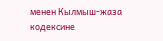менен Кылмыш-жаза кодексине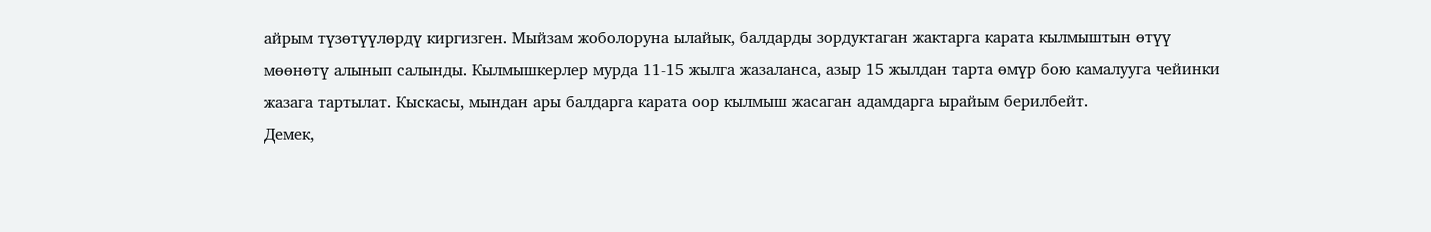айрым түзөтүүлөрдү киргизген. Мыйзам жоболоруна ылайык, балдарды зордуктаган жактарга карата кылмыштын өтүү мөөнөтү алынып салынды. Кылмышкерлер мурда 11-15 жылга жазаланса, азыр 15 жылдан тарта өмүр бою камалууга чейинки жазага тартылат. Кыскасы, мындан ары балдарга карата оор кылмыш жасаган адамдарга ырайым берилбейт.
Демек,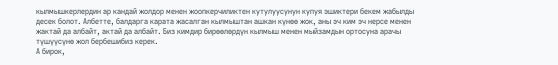кылмышкерлердин ар кандай жолдор менен жоопкерчиликтен кутулуусунун купуя эшиктери бекем жабылды десек болот. Албетте, балдарга карата жасалган кылмыштан ашкан күнөө жок, аны эч ким эч нерсе менен жактай да албайт, актай да албайт. Биз кимдир бирөөлөрдүн кылмыш менен мыйзамдын ортосуна арачы түшүүсүнө жол бербешибиз керек.
А бирок,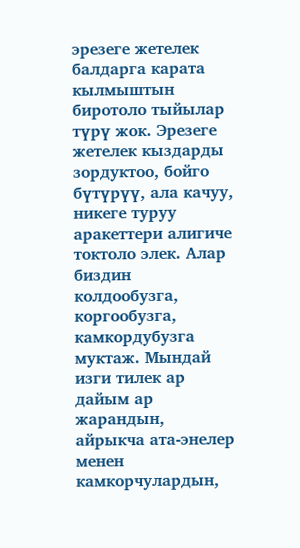эрезеге жетелек балдарга карата кылмыштын биротоло тыйылар түрү жок. Эрезеге жетелек кыздарды зордуктоо, бойго бүтүрүү, ала качуу, никеге туруу аракеттери алигиче токтоло элек. Алар биздин колдообузга, коргообузга, камкордубузга муктаж. Мындай изги тилек ар дайым ар жарандын, айрыкча ата-энелер менен камкорчулардын,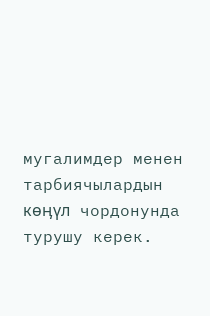мугалимдер менен тарбиячылардын көӊүл чордонунда турушу керек.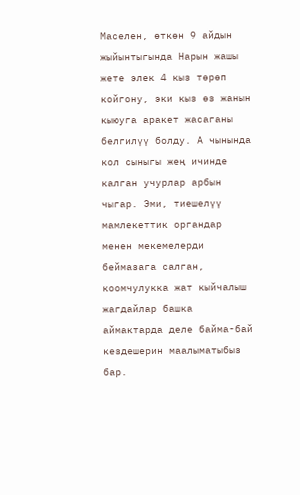Маселен, өткөн 9 айдын жыйынтыгында Нарын жашы жете элек 4 кыз төрөп койгону, эки кыз өз жанын кыюуга аракет жасаганы белгилүү болду. А чынында кол сыныгы жең ичинде калган учурлар арбын чыгар. Эми, тиешелүү мамлекеттик органдар менен мекемелерди беймазага салган, коомчулукка жат кыйчалыш жагдайлар башка аймактарда деле байма-бай кездешерин маалыматыбыз бар.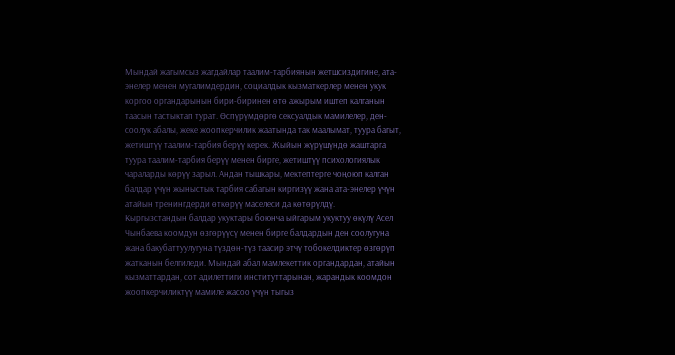Мындай жагымсыз жагдайлар таалим-тарбиянын жетшсиздигине, ата-энелер менен мугалимдердин, социалдык кызматкерлер менен укук коргоо органдарынын бири-биринен өтө ажырым иштеп калганын таасын тастыктап турат. Өспүрүмдөргө сексуалдык мамилелер, ден-соолук абалы, жеке жоопкерчилик жаатында так маалымат, туура багыт, жетиштүү таалим-тарбия берүү керек. Жыйын жүрүшүндө жаштарга туура таалим-тарбия берүү менен бирге, жетиштүү психологиялык чараларды көрүү зарыл. Андан тышкары, мектептерге чоңоюп калган балдар үчүн жыныстык тарбия сабагын киргизүү жана ата-энелер үчүн атайын тренингдерди өткөрүү маселеси да көтөрүлдү.
Кыргызстандын балдар укуктары боюнча ыйгарым укуктуу өкүлү Асел Чынбаева коомдун өзгөрүүсү менен бирге балдардын ден соолугуна жана бакубаттуулугуна түздөн-түз таасир этчү тобокелдиктер өзгөрүп жатканын белгиледи. Мындай абал мамлекеттик органдардан, атайын кызматтардан, сот адилеттиги институттарынан, жарандык коомдон жоопкерчиликтүү мамиле жасоо үчүн тыгыз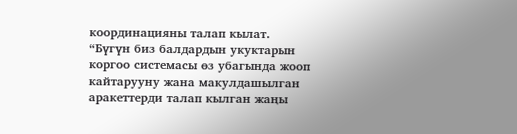координацияны талап кылат. “Бүгүн биз балдардын укуктарын коргоо системасы өз убагында жооп кайтарууну жана макулдашылган аракеттерди талап кылган жаңы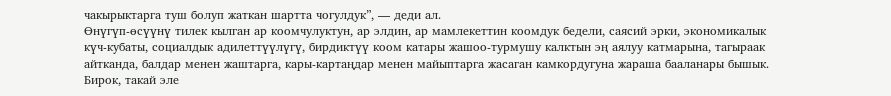чакырыктарга туш болуп жаткан шартта чогулдук”, — деди ал.
Өнүгүп-өсүүнү тилек кылган ар коомчулуктун, ар элдин, ар мамлекеттин коомдук бедели, саясий эрки, экономикалык күч-кубаты, социалдык адилеттүүлүгү, бирдиктүү коом катары жашоо-турмушу калктын эң аялуу катмарына, тагыраак айтканда, балдар менен жаштарга, кары-картаңдар менен майыптарга жасаган камкордугуна жараша бааланары бышык. Бирок, такай эле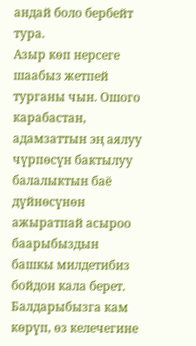андай боло бербейт тура.
Азыр көп нерсеге шаабыз жетпей турганы чын. Ошого карабастан, адамзаттын эң аялуу чүрпөсүн бактылуу балалыктын баё дүйнөсүнөн ажыратпай асыроо баарыбыздын башкы милдетибиз бойдон кала берет. Балдарыбызга кам көрүп, өз келечегине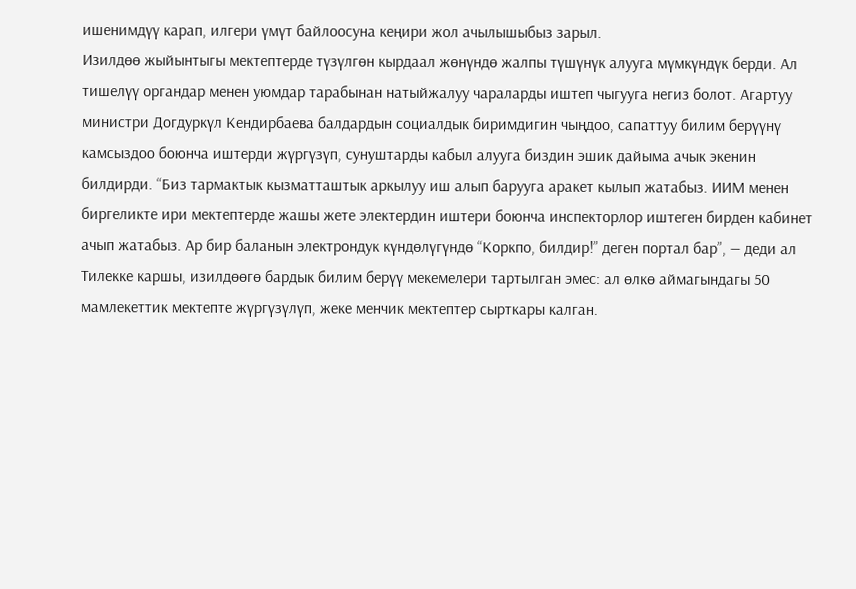ишенимдүү карап, илгери үмүт байлоосуна кеңири жол ачылышыбыз зарыл.
Изилдөө жыйынтыгы мектептерде түзүлгөн кырдаал жөнүндө жалпы түшүнүк алууга мүмкүндүк берди. Ал тишелүү органдар менен уюмдар тарабынан натыйжалуу чараларды иштеп чыгууга негиз болот. Агартуу министри Догдуркүл Кендирбаева балдардын социалдык биримдигин чыңдоо, сапаттуу билим берүүнү камсыздоо боюнча иштерди жүргүзүп, сунуштарды кабыл алууга биздин эшик дайыма ачык экенин билдирди. “Биз тармактык кызматташтык аркылуу иш алып барууга аракет кылып жатабыз. ИИМ менен биргеликте ири мектептерде жашы жете электердин иштери боюнча инспекторлор иштеген бирден кабинет ачып жатабыз. Ар бир баланын электрондук күндөлүгүндө “Коркпо, билдир!” деген портал бар”, — деди ал
Тилекке каршы, изилдөөгө бардык билим берүү мекемелери тартылган эмес: ал өлкө аймагындагы 50 мамлекеттик мектепте жүргүзүлүп, жеке менчик мектептер сырткары калган.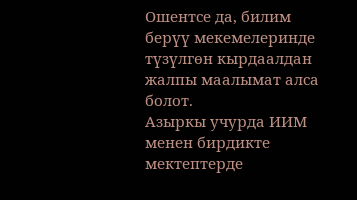Ошентсе да, билим берүү мекемелеринде түзүлгөн кырдаалдан жалпы маалымат алса болот.
Азыркы учурда ИИМ менен бирдикте мектептерде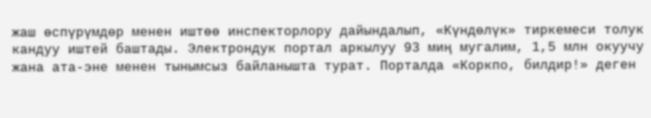жаш өспүрүмдөр менен иштөө инспекторлору дайындалып, «Күндөлүк» тиркемеси толук кандуу иштей баштады. Электрондук портал аркылуу 93 миң мугалим, 1,5 млн окуучу жана ата-эне менен тынымсыз байланышта турат. Порталда «Коркпо, билдир!» деген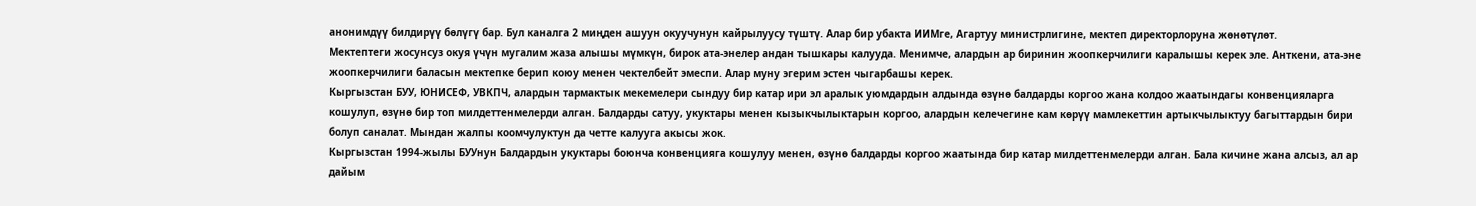анонимдүү билдирүү бөлүгү бар. Бул каналга 2 миңден ашуун окуучунун кайрылуусу түштү. Алар бир убакта ИИМге, Агартуу министрлигине, мектеп директорлоруна жөнөтүлөт.
Мектептеги жосунсуз окуя үчүн мугалим жаза алышы мүмкүн, бирок ата-энелер андан тышкары калууда. Менимче, алардын ар биринин жоопкерчилиги каралышы керек эле. Анткени, ата-эне жоопкерчилиги баласын мектепке берип коюу менен чектелбейт эмеспи. Алар муну эгерим эстен чыгарбашы керек.
Кыргызстан БУУ, ЮНИСЕФ, УВКПЧ, алардын тармактык мекемелери сындуу бир катар ири эл аралык уюмдардын алдында өзүнө балдарды коргоо жана колдоо жаатындагы конвенцияларга кошулуп, өзүнө бир топ милдеттенмелерди алган. Балдарды сатуу, укуктары менен кызыкчылыктарын коргоо, алардын келечегине кам көрүү мамлекеттин артыкчылыктуу багыттардын бири болуп саналат. Мындан жалпы коомчулуктун да четте калууга акысы жок.
Кыргызстан 1994-жылы БУУнун Балдардын укуктары боюнча конвенцияга кошулуу менен, өзүнө балдарды коргоо жаатында бир катар милдеттенмелерди алган. Бала кичине жана алсыз, ал ар дайым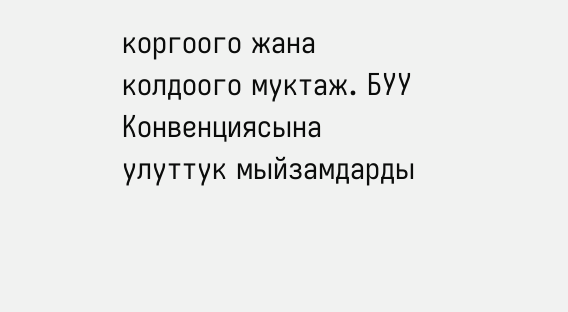коргоого жана колдоого муктаж. БУУ Конвенциясына улуттук мыйзамдарды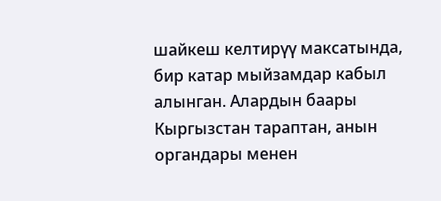шайкеш келтирүү максатында, бир катар мыйзамдар кабыл алынган. Алардын баары Кыргызстан тараптан, анын органдары менен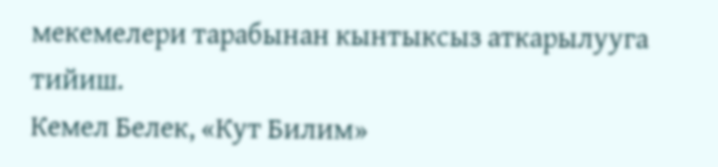мекемелери тарабынан кынтыксыз аткарылууга тийиш.
Кемел Белек, «Кут Билим»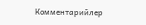Комментарийлер